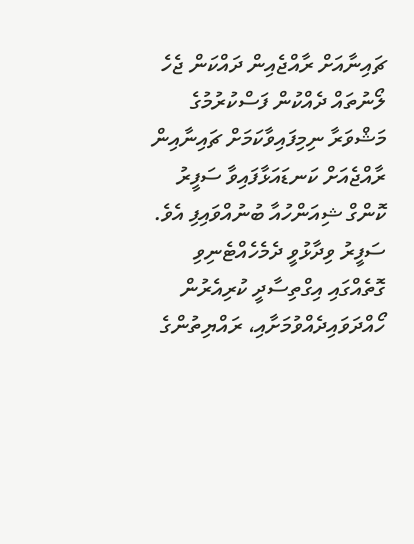ޗައިނާއަށް ރާއްޖެއިން ދައްކަން ޖެހެ ލޯނުތައް ދެއްކުން ފަސްކުރުމުގެ މަޝްވަރާ ނިމިފައިވާކަމަށް ޗައިނާއިން ރާއްޖެއަށް ކަނޑައަޅާފައިވާ ސަފީރު ކޮންގް ޝިއަންހުއާ ބުނުއްވައިފި އެވެ.
ސަފީރު ވިދާޅުވީ ދެމެހެއްޓެނިވި ގޮތެއްގައި އިގްތިސާދީ ކުރިއެރުން ހޯއްދަވައިދެއްވުމަށާއި، ރައްޔިތުންގެ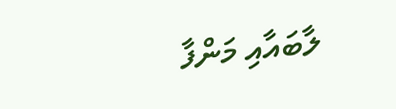ލާބައާއި މަންފާ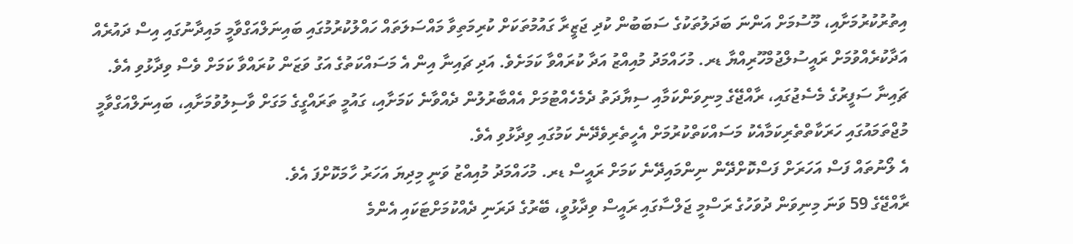އިތުރުކުރުމަށާއި، މޫސުމަށް އަންނަ ބަދަލުތަކުގެ ސަބަބުން ކުދި ޖަޒީރާ ގައުމުތަކަށް ކުރިމަތިވާ މައްސަލަތައް ހައްލުކުރުމުގައި ބައިނަލްއަގްވާމީ މައިދާނުގައި އިސް ދައުރެއް އަދާކުރެއްވުމަށް ރައީސުލްޖުމްހޫރިއްޔާ ޑރ. މުހައްމަދު މުއިއްޒު އަދާ ކުރައްވާ ކަމަށެވެ. އަދި ޗައިނާ އިން އެ މަސައްކަތުގެ އަގު ވަޒަން ކުރައްވާ ކަމަށް ވެސް ވިދާޅުވި އެވެ.
ޗައިނާ ސަފީރުގެ މެސެޖުގައި، ރާއްޖޭގެ މިނިވަންކަމާއި ސިޔާދަތު ދެމެހެއްޓުމަށް އެއްބާރުލުން ދެއްވާނެ ކަމަށާއި، ގައުމީ ތަރައްގީގެ މަގަށް ވާސިލުވުމަށާއި، ބައިނަލްއަގްވާމީ މުޖްތަމައުގައި ހަރަކާތްތެރިކަމާއެކު މަސައްކަތްކުރުމަށް އެހީތެރިވެދޭނެ ކަމުގައި ވިދާޅުވި އެވެ.
އެ ލޯނުތައް ފަސް އަހަރަށް ފަސްކޮށްދޭން ނިންމައިދޭނެ ކަމަށް ރައީސް ޑރ. މުހައްމަދު މުއިއްޒު ވަނީ މިދިޔަ އަހަރު ހާމަކޮށްފަ އެވެ.
ރާއްޖޭގެ 59 ވަނަ މިނިވަން ދުވަހުގެ ރަސްމީ ޖަލްސާގައި ރައީސް ވިދާޅުވީ، ބޭރުގެ ދަރަނި ދެއްކުމަށްޓަކައި އެންމެ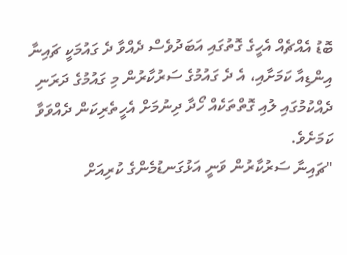ބޮޑު އެއްޗެއް އެހީގެ ގޮތުގައި އަބަދުވެސް ދެއްވާ ދެ ގައުމަކީ ޗައިނާ އިންޑިއާ ކަމަށާއި، އެ ދެ ގައުމުގެ ސަރުކާރުން މި ގައުމުގެ ދަރަނި ދެއްކުމުގައި ލުއި ގޮތްތަކެއް ހޯދާ ދިނުމަށް އެހީތެރިކަން ދެއްވަވާ ކަމަށެވެ.
"ޗައިނާ ސަރުކާރުން ވަނީ އަޅުގަނޑުމެންގެ ކުރިއަށް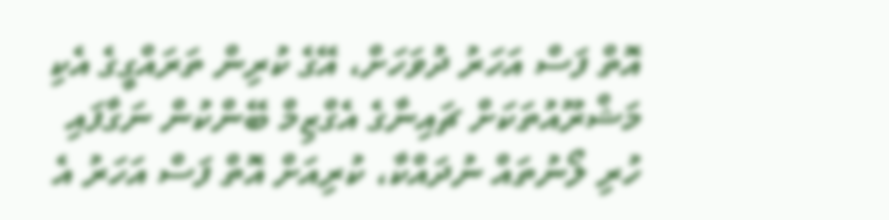އޮތް ފަސް އަހަރު ދުވަހަށް، އޭގެ ކުރިން ތަރައްގީގެ އެކި މަޝްރޫއުތަކަށް ޗައިނާގެ އެގްޒިމް ބޭންކުން ނަގާފައި ހުރި ލޯނުތައް ނުދައްކާ، ކުރިއަށް އޮތް ފަސް އަހަރު އެ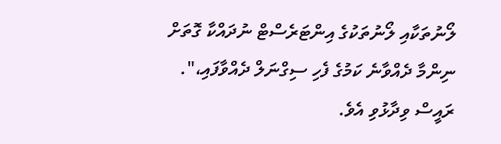ލޯނުތަކާއި ލޯނުތަކުގެ އިންޓަރެސްޓް ނުދައްކާ ގޮތަށް ނިންމާ ދެއްވާނެ ކަމުގެ ފެހި ސިގްނަލް ދެއްވާފައި،". ރައީސް ވިދާޅުވި އެވެ.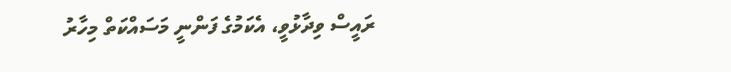ރައީސް ވިދާޅުވީ، އެކަމުގެ ފަންނީ މަސައްކަތް މިހާރު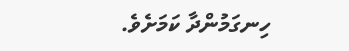ހިނގަމުންދާ ކަމަށެވެ.